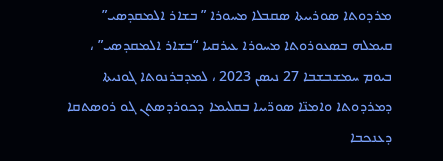ܡܪܕܘܬܐ ܣܘܪܝܝܬܐ ܣܩܒܠܐ ܡܚܘܪܐ ” ܒܫܐܪ ܐܠܡܩܕܣܝ”
ܩܝܡܠܗ ܒܣܥܘܪܘܬܐ ܡܚܘܪܐ ܥܝܪܩܝܐ “ܒܫܐܪ ܐܠܡܩܕܣܝ” ، ܒܝܘܡ ܚܡܫܒܫܒܐ 27 ܢܝܣܢ 2023 ، ܠܡܕܒܪܢܘܬܐ ܓܘܢܝܬܐ ܕܡܪܕܘܬܐ ܘܐܡܢ̈ܐ ܣܘܪ̈ܝܝܐ ܒܩܠܝܡܐ ܕܟܘܪܕܣܬܢ ܓܘ ܪܘܣܬܩܐ ܕܥܢܟܒܐ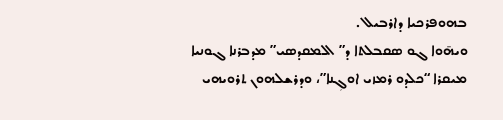ܒܗܘܦܪܟܝܐ ܕܐܪܒܝܠ .
ܘܝܗ̄ܘܐ ܓܘ ܣܩܒܠܬܐ ܕ” ܐܠܡܩܕܣܝ” ܡܕܒܪܢܐ ܓܘܢܝܐ ܡܝܩܪܐ “ܟܠܕܘ ܪܡܙܝ ܐܘܓܼܢܐ”، ܘܕܪܫܠܗܘܢ ܬܪܘܝܗܝ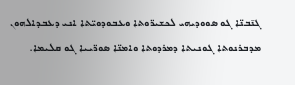ܓܢ̄ܒܢ̈ܐ ܓܘ ܣܘܘܕܝܗܝ ܠܟܫܝܪ̈ܘܬܐ ܘܥܒܘܕܘܝ̈ܬܐ ܐܢܝ ܕܥܒܕܐܠܗܘܢ ܡܕܒܪܢܘܬܐ ܓܘܢܝܬܐ ܕܡܪܕܘܬܐ ܘܐܡܢ̈ܐ ܣܘܪ̈ܝܝܐ ܓܘ ܩܠܝܡܐ.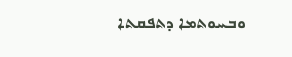ܘܒܚܘܬܡܐ ܕܬܦܩܬܐ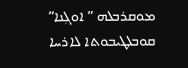ܡܘܩܪܒܠܗ ” ܐܘܓܼܢܐ” ܩܘܒܠܛܝܒܘܬܐ ܠܐܪܚܐ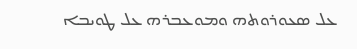ܥܠ ܣܥܘܪܘܬܗ ܘܡܘܥܒܪܗ ܥܠ ܛܘܝܒܐ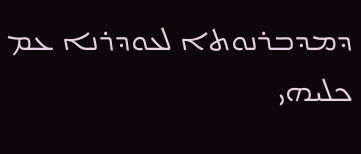ܕܡܕܒܪܢܘܬܐ ܠܥܘܕܪܢܐ ܥܡ ܟܠܝܗܝ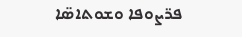ܦܪ̈ܨܘܦܐ ܘܫܘܬܐܣ̈ܐ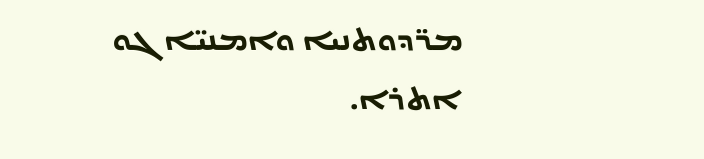ܡܪ̈ܕܘܬܢܝܐ ܘܐܡܢܝ̈ܐ ܓܘ ܐܬܪܐ.